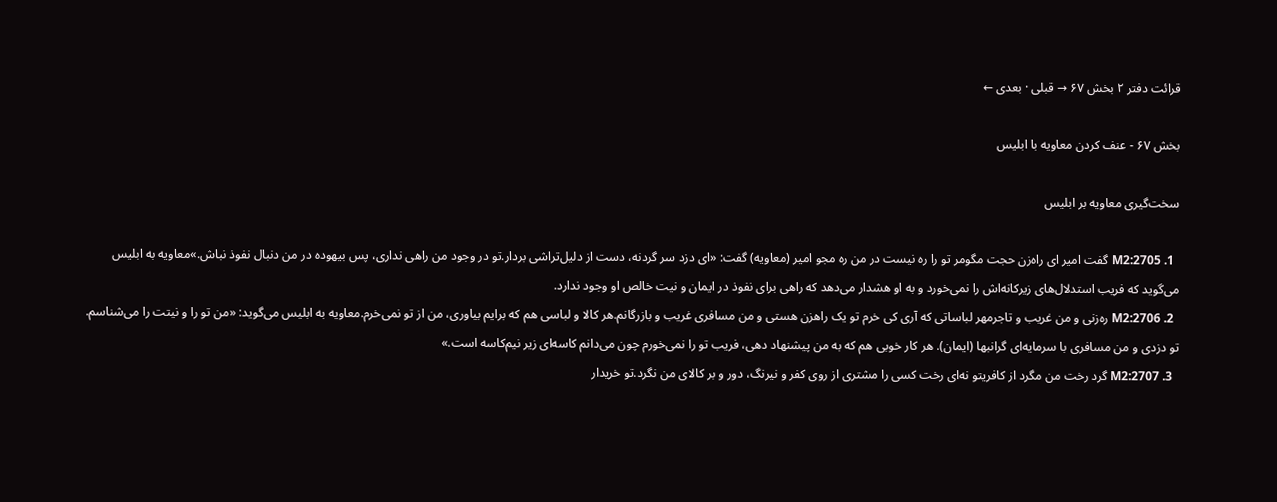قرائت دفتر ۲ بخش ۶۷ → قبلی · بعدی ←

بخش ۶۷ - عنف کردن معاویه با ابلیس

سخت‌گیری معاویه بر ابلیس

  1. M2:2705 گفت امیر ای راه‌زن حجت مگومر تو را ره نیست در من ره مجو امیر (معاویه) گفت: «ای دزد سر گردنه، دست از دلیل‌تراشی بردار.تو در وجود من راهی نداری، پس بیهوده در من دنبال نفوذ نباش.»معاویه به ابلیس می‌گوید که فریب استدلال‌های زیرکانه‌اش را نمی‌خورد و به او هشدار می‌دهد که راهی برای نفوذ در ایمان و نیت خالص او وجود ندارد.
  2. M2:2706 ره‌زنی و من غریب و تاجرمهر لباساتی که آری کی خرم تو یک راهزن هستی و من مسافری غریب و بازرگانم.هر کالا و لباسی هم که برایم بیاوری، من از تو نمی‌خرم.معاویه به ابلیس می‌گوید: «من تو را و نیتت را می‌شناسم. تو دزدی و من مسافری با سرمایه‌ای گرانبها (ایمان). هر کار خوبی هم که به من پیشنهاد دهی، فریب تو را نمی‌خورم چون می‌دانم کاسه‌ای زیر نیم‌کاسه است.»
  3. M2:2707 گرد رخت من مگرد از کافریتو نه‌ای رخت کسی را مشتری از روی کفر و نیرنگ، دور و بر کالای من نگرد.تو خریدار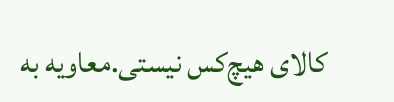کالای هیچ‌کس نیستی.معاویه به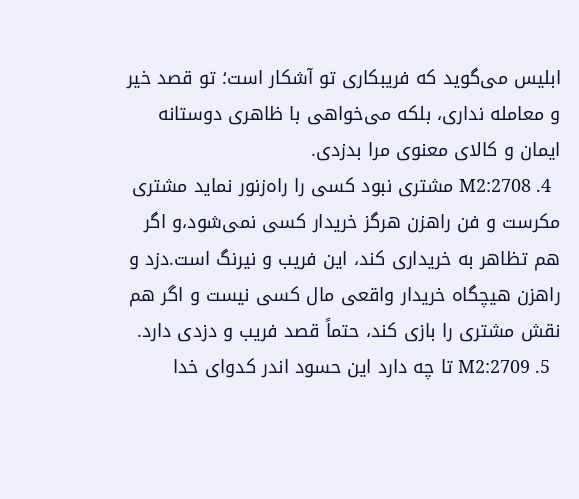ابلیس می‌گوید که فریبکاری تو آشکار است؛ تو قصد خیر و معامله نداری، بلکه می‌خواهی با ظاهری دوستانه ایمان و کالای معنوی مرا بدزدی.
  4. M2:2708 مشتری نبود کسی را راه‌زنور نماید مشتری مکرست و فن راهزن هرگز خریدار کسی نمی‌شود،و اگر هم تظاهر به خریداری کند، این فریب و نیرنگ است.دزد و راهزن هیچگاه خریدار واقعی مال کسی نیست و اگر هم نقش مشتری را بازی کند، حتماً قصد فریب و دزدی دارد.
  5. M2:2709 تا چه دارد این حسود اندر کدوای خدا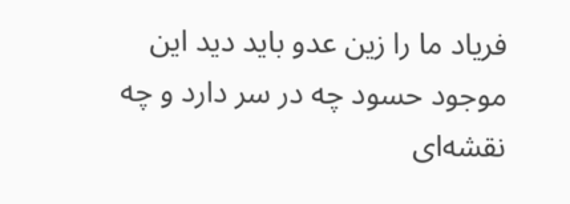فریاد ما را زین عدو باید دید این موجود حسود چه در سر دارد و چه نقشه‌ای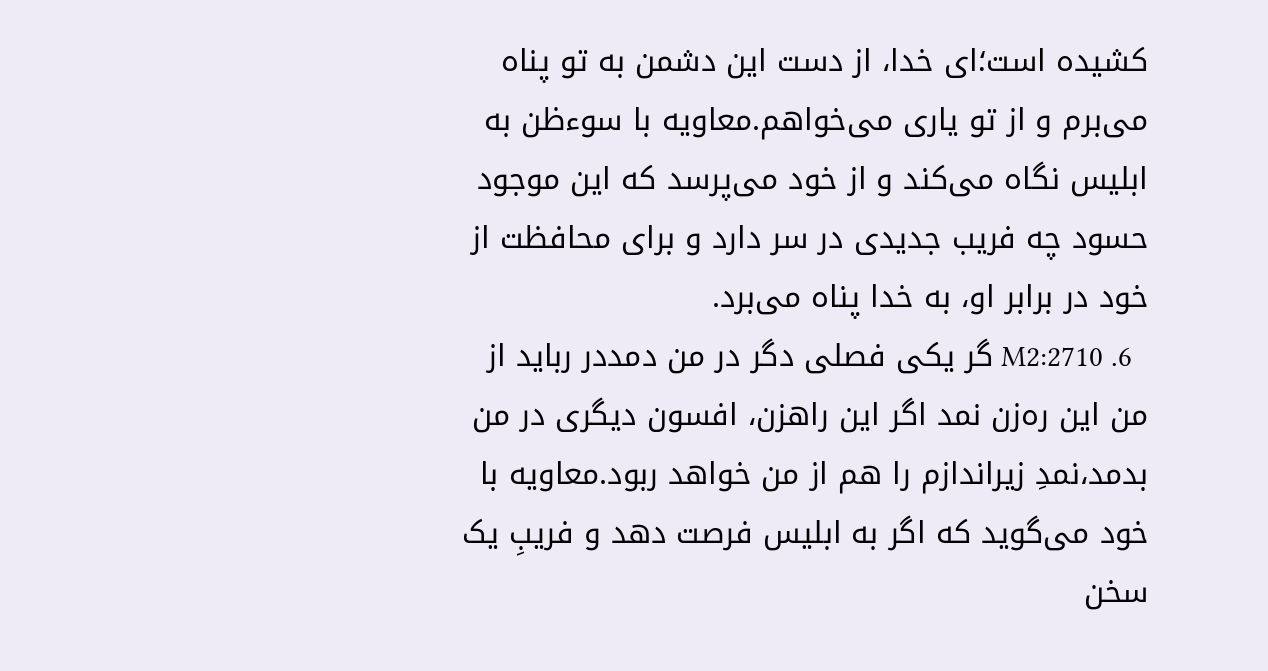کشیده است؛ای خدا، از دست این دشمن به تو پناه می‌برم و از تو یاری می‌خواهم.معاویه با سوءظن به ابلیس نگاه می‌کند و از خود می‌پرسد که این موجود حسود چه فریب جدیدی در سر دارد و برای محافظت از خود در برابر او، به خدا پناه می‌برد.
  6. M2:2710 گر یکی فصلی دگر در من دمددر رباید از من این ره‌زن نمد اگر این راهزن، افسون دیگری در من بدمد،نمدِ زیراندازم را هم از من خواهد ربود.معاویه با خود می‌گوید که اگر به ابلیس فرصت دهد و فریبِ یک سخن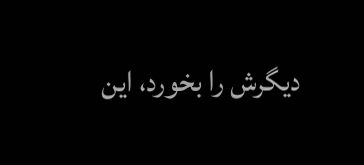دیگرش را بخورد، این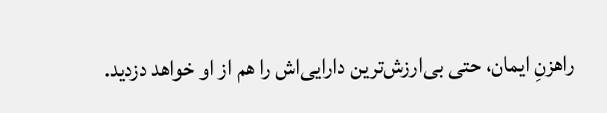راهزنِ ایمان، حتی بی‌ارزش‌ترین دارایی‌اش را هم از او خواهد دزدید.